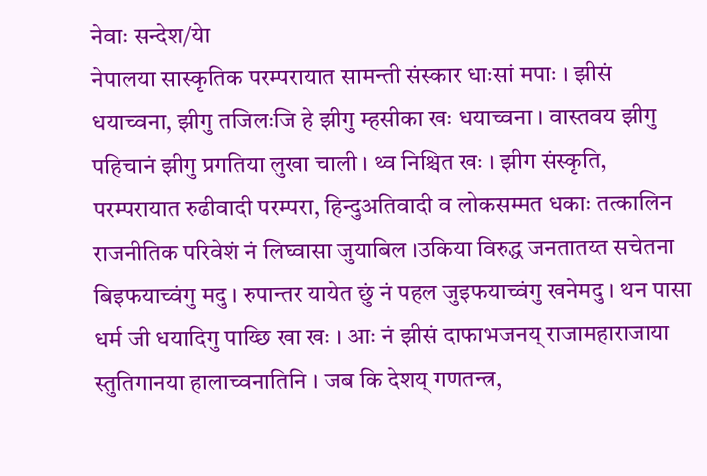नेवाः सन्देश/येा
नेपालया सास्कृतिक परम्परायात सामन्ती संस्कार धाःसां मपाः । झीसं धयाच्वना, झीगु तजिलःजि हे झीगु म्हसीका खः धयाच्वना । वास्तवय झीगु पहिचानं झीगु प्रगतिया लुखा चाली । थ्व निश्चित खः । झीग संस्कृति, परम्परायात रुढीवादी परम्परा, हिन्दुअतिवादी व लोकसम्मत धकाः तत्कालिन राजनीतिक परिवेशं नं लिघ्वासा जुयाबिल ।उकिया विरुद्ध जनतातय्त सचेतना बिइफयाच्वंगु मदु । रुपान्तर यायेत छुं नं पहल जुइफयाच्वंगु खनेमदु । थन पासा धर्म जी धयादिगु पाय्छि खा खः । आः नं झीसं दाफाभजनय् राजामहाराजाया स्तुतिगानया हालाच्वनातिनि । जब कि देशय् गणतन्त्र,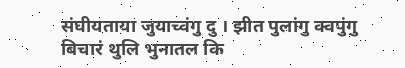संघीयताया जुयाच्वंगु दु । झीत पुलांगु क्वपुंगु बिचारं थुलि भुनातल कि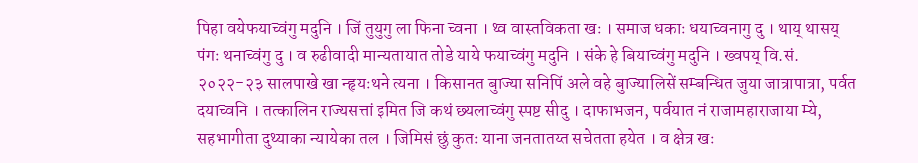पिहा वयेफयाच्वंगु मदुनि । जिं तुयुगु ला फिना च्वना । थ्व वास्तविकता खः । समाज धकाः धयाच्वनागु दु । थाय् थासय् पंगः थनाच्वंगु दु । व रुढीवादी मान्यतायात तोडे याये फयाच्वंगु मदुनि । संके हे बियाच्वंगु मदुनि । ख्वपय् वि.सं. २०२२-२३ सालपाखे खा न्हृयःथने त्यना । किसानत बुाज्या सनिपिं अले वहे बुाज्यालिसें सम्बन्धित जुया जात्रापात्रा, पर्वत दयाच्वनि । तत्कालिन राज्यसत्तां इमित जि कथं छ्यलाच्वंगु स्पष्ट सीदु । दाफाभजन, पर्वयात नं राजामहाराजाया म्ये, सहभागीता दुथ्याका न्यायेका तल । जिमिसं छुं कुतः याना जनतातय्त सचेतता हयेत । व क्षेत्र खः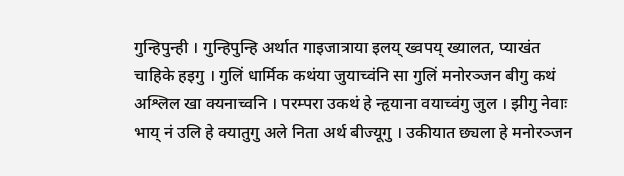गुन्हिपुन्ही । गुन्हिपुन्हि अर्थात गाइजात्राया इलय् ख्वपय् ख्यालत, प्याखंत चाहिके हइगु । गुलिं धार्मिक कथंया जुयाच्वंनि सा गुलिं मनोरञ्जन बीगु कथं अश्लिल खा क्यनाच्वनि । परम्परा उकथं हे न्हृयाना वयाच्वंगु जुल । झीगु नेवाः भाय् नं उलि हे क्यातुगु अले निता अर्थ बीज्यूगु । उकीयात छ्यला हे मनोरञ्जन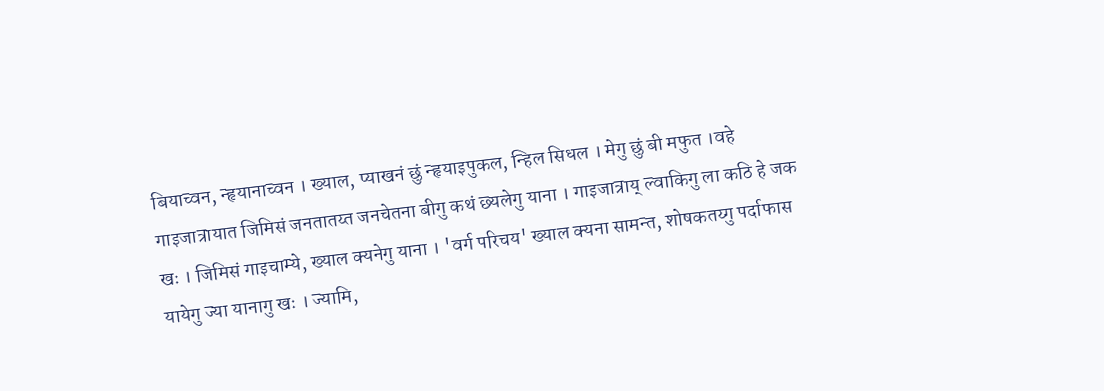बियाच्वन, न्हृयानाच्वन । ख्याल, प्याखनं छुं न्हृयाइपुकल, न्हिल सिधल । मेगु छुं बी मफुत ।वहे गाइजात्रायात जिमिसं जनतातय्त जनचेतना बीगु कथं छ्यलेगु याना । गाइजात्राय् ल्वाकिगु ला कठि हे जक खः । जिमिसं गाइचाम्ये, ख्याल क्यनेगु याना । 'वर्ग परिचय' ख्याल क्यना सामन्त, शोषकतय्गु पर्दाफास यायेगु ज्या यानागु खः । ज्यामि,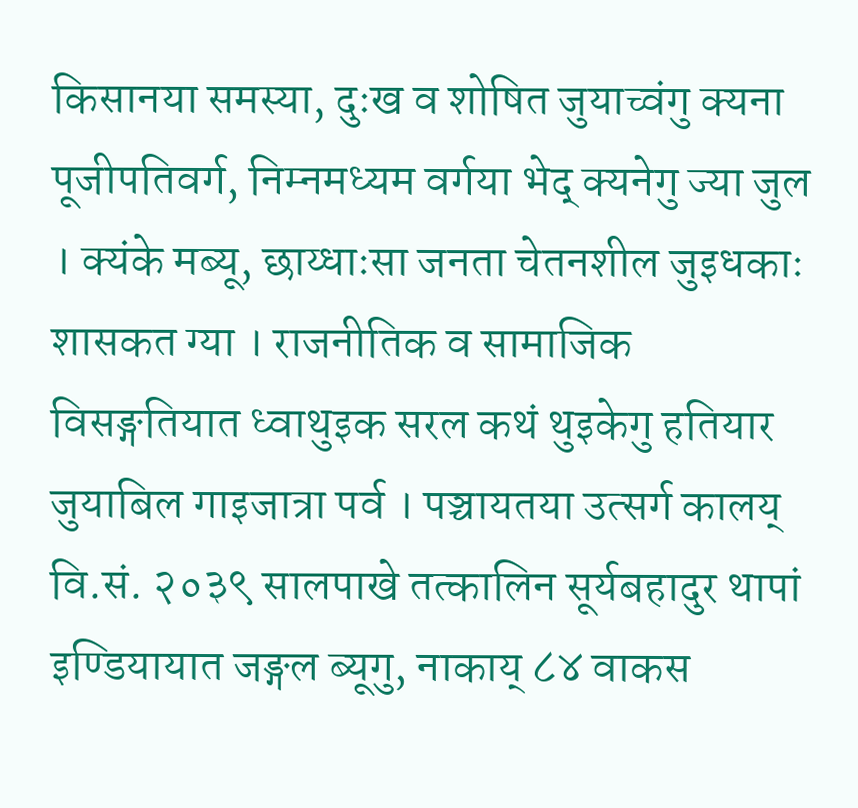किसानया समस्या, दुःख व शोषित जुयाच्वंगु क्यना पूजीपतिवर्ग, निम्नमध्यम वर्गया भेद् क्यनेगु ज्या जुल । क्यंके मब्यू, छाय्धाःसा जनता चेतनशील जुइधकाः शासकत ग्या । राजनीतिक व सामाजिक विसङ्गतियात ध्वाथुइक सरल कथं थुइकेगु हतियार जुयाबिल गाइजात्रा पर्व । पञ्चायतया उत्सर्ग कालय् वि.सं. २०३९ सालपाखे तत्कालिन सूर्यबहादुर थापां इण्डियायात जङ्गल ब्यूगु, नाकाय् ८४ वाकस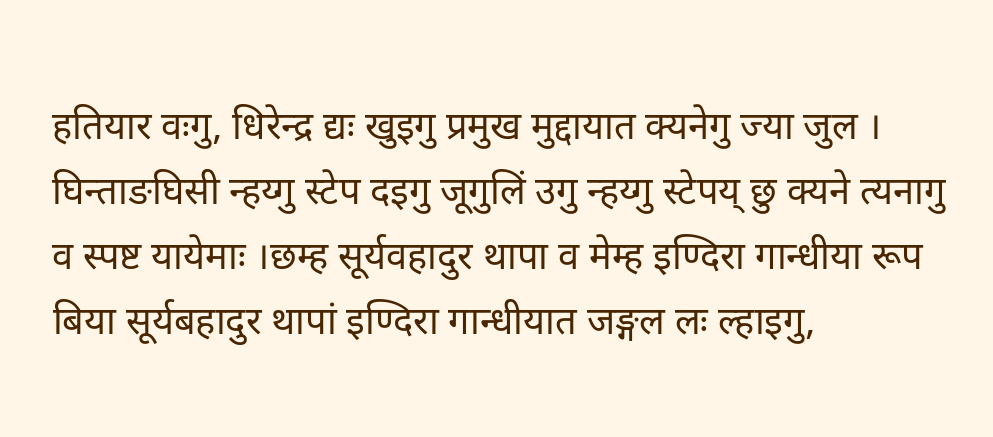हतियार वःगु, धिरेन्द्र द्यः खुइगु प्रमुख मुद्दायात क्यनेगु ज्या जुल । घिन्ताङघिसी न्हय्गु स्टेप दइगु जूगुलिं उगु न्हय्गु स्टेपय् छु क्यने त्यनागु व स्पष्ट यायेमाः ।छम्ह सूर्यवहादुर थापा व मेम्ह इण्दिरा गान्धीया रूप बिया सूर्यबहादुर थापां इण्दिरा गान्धीयात जङ्गल लः ल्हाइगु,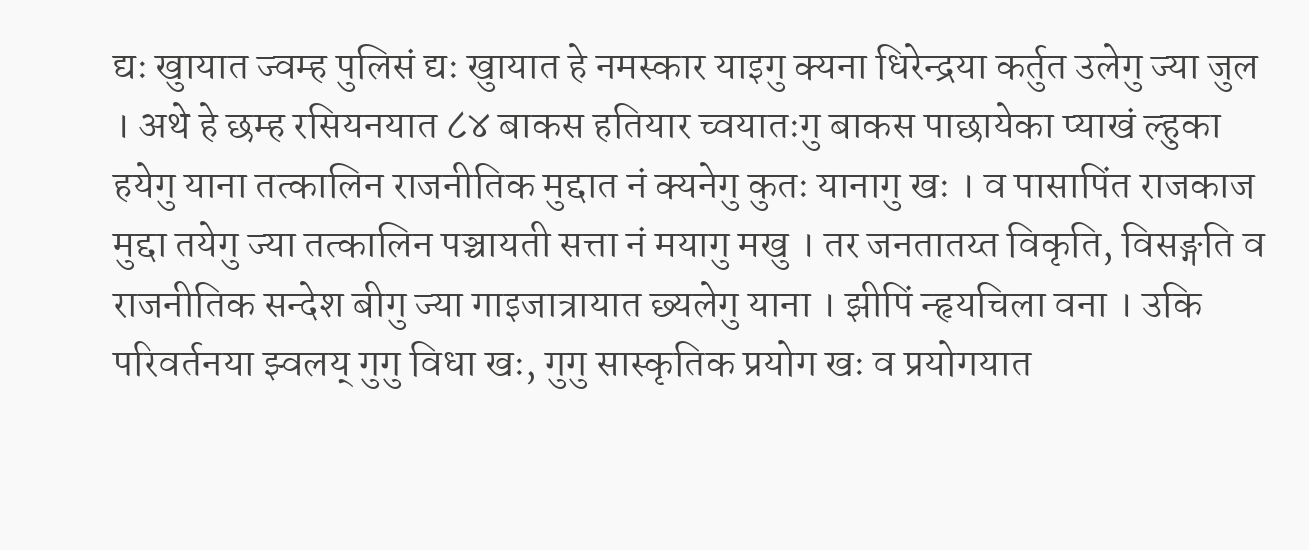द्यः खुायात ज्वम्ह पुलिसं द्यः खुायात हे नमस्कार याइगु क्यना धिरेन्द्रया कर्तुत उलेगु ज्या जुल । अथे हे छम्ह रसियनयात ८४ बाकस हतियार च्वयातःगु बाकस पाछायेका प्याखं ल्हुका हयेगु याना तत्कालिन राजनीतिक मुद्दात नं क्यनेगु कुतः यानागु खः । व पासापिंत राजकाज मुद्दा तयेगु ज्या तत्कालिन पञ्चायती सत्ता नं मयागु मखु । तर जनतातय्त विकृति, विसङ्गति व राजनीतिक सन्देश बीगु ज्या गाइजात्रायात छ्यलेगु याना । झीपिं न्हृयचिला वना । उकि परिवर्तनया झ्वलय् गुगु विधा खः, गुगु सास्कृतिक प्रयोग खः व प्रयोगयात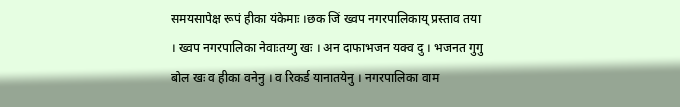समयसापेक्ष रूपं हीका यंकेमाः ।छक जिं ख्वप नगरपालिकाय् प्रस्ताव तया । ख्वप नगरपालिका नेवाःतय्गु खः । अन दाफाभजन यक्व दु । भजनत गुगु बोल खः व हीका वनेनु । व रिकर्ड यानातयेनु । नगरपालिका वाम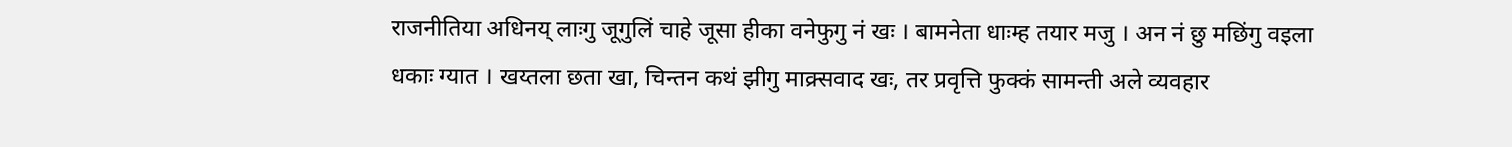राजनीतिया अधिनय् लाःगु जूगुलिं चाहे जूसा हीका वनेफुगु नं खः । बामनेता धाःम्ह तयार मजु । अन नं छु मछिंगु वइला धकाः ग्यात । खय्तला छता खा, चिन्तन कथं झीगु माक्र्सवाद खः, तर प्रवृत्ति फुक्कं सामन्ती अले व्यवहार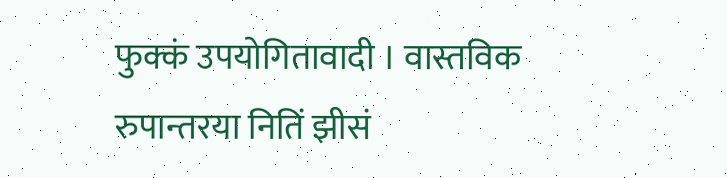फुक्कं उपयोगितावादी । वास्तविक रुपान्तरया नितिं झीसं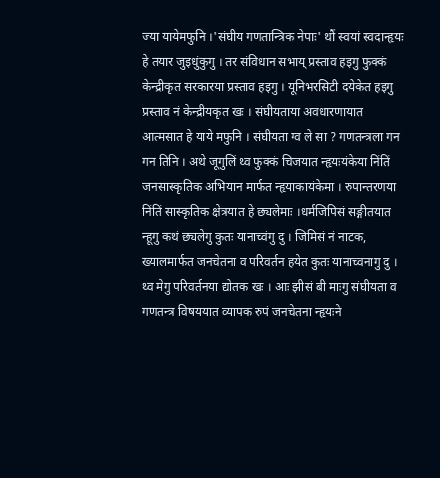ज्या यायेमफुनि ।'संघीय गणतान्त्रिक नेपाः' थौं स्वयां स्वदान्हृयः हे तयार जुइधुंकुगु । तर संविधान सभाय् प्रस्ताव हइगु फुक्कं केन्द्रीकृत सरकारया प्रस्ताव हइगु । यूनिभरसिटी दयेकेत हइगु प्रस्ताव नं केन्द्रीयकृत खः । संघीयताया अवधारणायात आत्मसात हे याये मफुनि । संघीयता ग्व ले सा ? गणतन्त्रला गन गन तिनि । अथे जूगुलिं थ्व फुक्कं चिजयात न्हृयःयंकेया निंतिं जनसास्कृतिक अभियान मार्फत न्हृयाकायंकेमा । रुपान्तरणया निंतिं सास्कृतिक क्षेत्रयात हे छ्यलेमाः ।धर्मजिपिसं सङ्गीतयात न्हूगु कथं छ्यलेगु कुतः यानाच्वंगु दु । जिमिसं नं नाटक, ख्यालमार्फत जनचेतना व परिवर्तन हयेत कुतः यानाच्वनागु दु । थ्व मेगु परिवर्तनया द्योतक खः । आः झीसं बी माःगु संघीयता व गणतन्त्र विषययात व्यापक रुपं जनचेतना न्हृयःने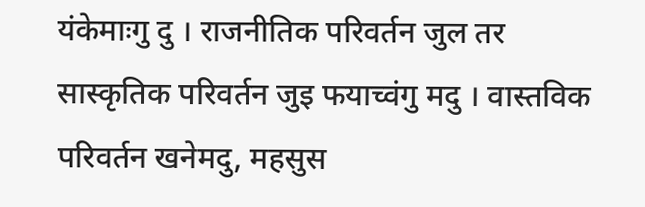यंकेमाःगु दु । राजनीतिक परिवर्तन जुल तर सास्कृतिक परिवर्तन जुइ फयाच्वंगु मदु । वास्तविक परिवर्तन खनेमदु, महसुस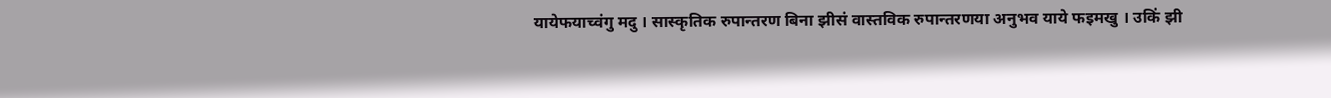यायेफयाच्वंगु मदु । सास्कृतिक रुपान्तरण बिना झीसं वास्तविक रुपान्तरणया अनुभव याये फइमखु । उकिं झी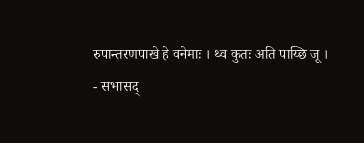रुपान्तरणपाखे हे वनेमाः । थ्व कुतः अति पाय्छि जू ।
- सभासद्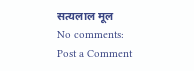सत्यलाल मूल
No comments:
Post a Comment